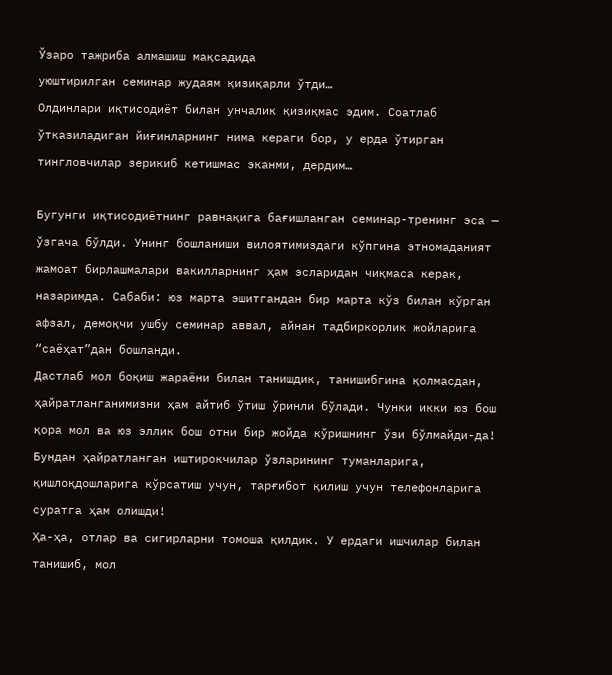Ўзаро тажриба алмашиш мақсадида
уюштирилган семинар жудаям қизиқарли ўтди…
Олдинлари иқтисодиёт билан унчалик қизиқмас эдим. Соатлаб ўтказиладиган йиғинларнинг нима кераги бор, у ерда ўтирган тингловчилар зерикиб кетишмас эканми, дердим…

Бугунги иқтисодиётнинг равнақига бағишланган семинар-тренинг эса — ўзгача бўлди. Унинг бошланиши вилоятимиздаги кўпгина этномаданият жамоат бирлашмалари вакилларнинг ҳам эсларидан чиқмаса керак, назаримда. Сабаби: юз марта эшитгандан бир марта кўз билан кўрган афзал, демоқчи ушбу семинар аввал, айнан тадбиркорлик жойларига “саёҳат”дан бошланди.
Дастлаб мол боқиш жараёни билан танишдик, танишибгина қолмасдан, ҳайратланганимизни ҳам айтиб ўтиш ўринли бўлади. Чунки икки юз бош қора мол ва юз эллик бош отни бир жойда кўришнинг ўзи бўлмайди-да! Бундан ҳайратланган иштирокчилар ўзларининг туманларига, қишлоқдошларига кўрсатиш учун, тарғибот қилиш учун телефонларига суратга ҳам олишди!
Ҳа-ҳа, отлар ва сигирларни томоша қилдик. У ердаги ишчилар билан танишиб, мол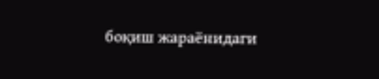боқиш жараёнидаги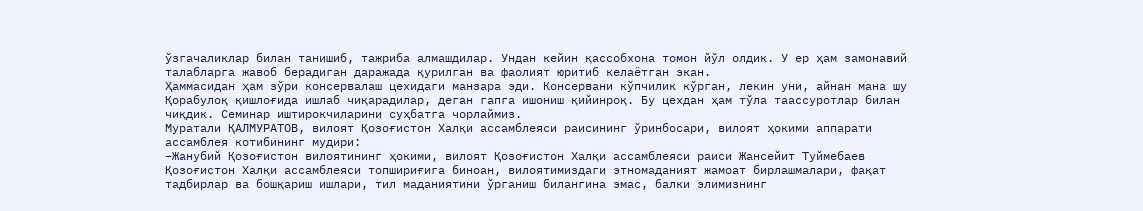ўзгачаликлар билан танишиб, тажриба алмашдилар. Ундан кейин қассобхона томон йўл олдик. У ер ҳам замонавий талабларга жавоб берадиган даражада қурилган ва фаолият юритиб келаётган экан.
Ҳаммасидан ҳам зўри консервалаш цехидаги манзара эди. Консервани кўпчилик кўрган, лекин уни, айнан мана шу Қорабулоқ қишлоғида ишлаб чиқарадилар, деган гапга ишониш қийинроқ. Бу цехдан ҳам тўла таассуротлар билан чиқдик. Семинар иштирокчиларини суҳбатга чорлаймиз.
Муратали ҚАЛМУРАТОВ, вилоят Қозоғистон Халқи ассамблеяси раисининг ўринбосари, вилоят ҳокими аппарати ассамблея котибининг мудири:
–Жанубий Қозоғистон вилоятининг ҳокими, вилоят Қозоғистон Халқи ассамблеяси раиси Жансейит Туймебаев Қозоғистон Халқи ассамблеяси топшириғига биноан, вилоятимиздаги этномаданият жамоат бирлашмалари, фақат тадбирлар ва бошқариш ишлари, тил маданиятини ўрганиш билангина эмас, балки элимизнинг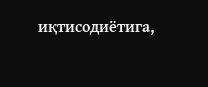иқтисодиётига,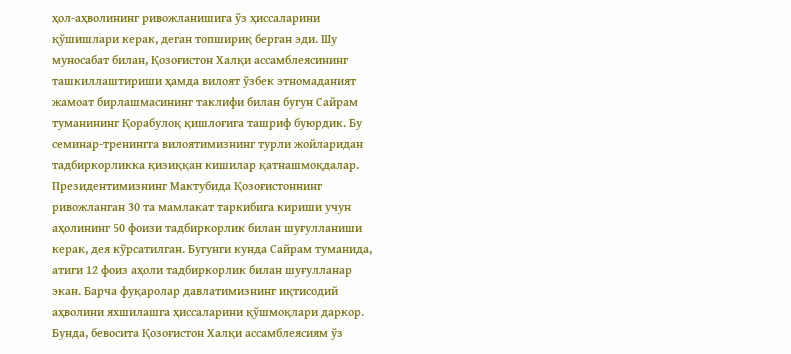ҳол-аҳволининг ривожланишига ўз ҳиссаларини қўшишлари керак, деган топшириқ берган эди. Шу муносабат билан, Қозоғистон Халқи ассамблеясининг ташкиллаштириши ҳамда вилоят ўзбек этномаданият жамоат бирлашмасининг таклифи билан бугун Сайрам туманининг Қорабулоқ қишлоғига ташриф буюрдик. Бу семинар-тренингга вилоятимизнинг турли жойларидан тадбиркорликка қизиққан кишилар қатнашмоқдалар.
Президентимизнинг Мактубида Қозоғистоннинг ривожланган 30 та мамлакат таркибига кириши учун аҳолининг 50 фоизи тадбиркорлик билан шуғулланиши керак, дея кўрсатилган. Бугунги кунда Сайрам туманида, атиги 12 фоиз аҳоли тадбиркорлик билан шуғулланар экан. Барча фуқаролар давлатимизнинг иқтисодий аҳволини яхшилашга ҳиссаларини қўшмоқлари даркор. Бунда, бевосита Қозоғистон Халқи ассамблеясиям ўз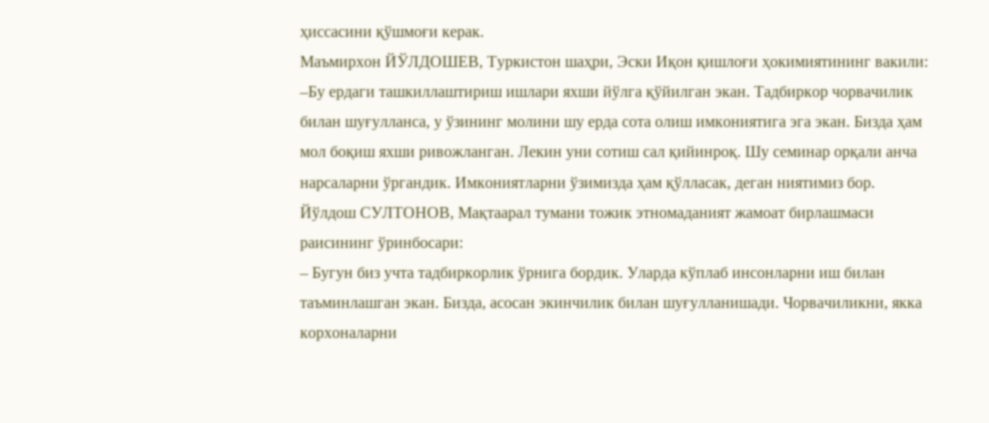ҳиссасини қўшмоғи керак.
Маъмирхон ЙЎЛДОШЕВ, Туркистон шаҳри, Эски Иқон қишлоғи ҳокимиятининг вакили:
–Бу ердаги ташкиллаштириш ишлари яхши йўлга қўйилган экан. Тадбиркор чорвачилик билан шуғулланса, у ўзининг молини шу ерда сота олиш имкониятига эга экан. Бизда ҳам мол боқиш яхши ривожланган. Лекин уни сотиш сал қийинроқ. Шу семинар орқали анча нарсаларни ўргандик. Имкониятларни ўзимизда ҳам қўлласак, деган ниятимиз бор.
Йўлдош СУЛТОНОВ, Мақтаарал тумани тожик этномаданият жамоат бирлашмаси раисининг ўринбосари:
– Бугун биз учта тадбиркорлик ўрнига бордик. Уларда кўплаб инсонларни иш билан таъминлашган экан. Бизда, асосан экинчилик билан шуғулланишади. Чорвачиликни, якка корхоналарни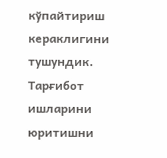кўпайтириш кераклигини тушундик. Тарғибот ишларини юритишни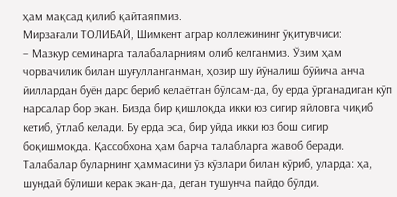ҳам мақсад қилиб қайтаяпмиз.
Мирзағали ТОЛИБАЙ, Шимкент аграр коллежининг ўқитувчиси:
– Мазкур семинарга талабаларниям олиб келганмиз. Ўзим ҳам чорвачилик билан шуғулланганман, ҳозир шу йўналиш бўйича анча йиллардан буён дарс бериб келаётган бўлсам-да, бу ерда ўрганадиган кўп нарсалар бор экан. Бизда бир қишлоқда икки юз сигир яйловга чиқиб кетиб, ўтлаб келади. Бу ерда эса, бир уйда икки юз бош сигир боқишмоқда. Қассобхона ҳам барча талабларга жавоб беради.
Талабалар буларнинг ҳаммасини ўз кўзлари билан кўриб, уларда: ҳа, шундай бўлиши керак экан-да, деган тушунча пайдо бўлди.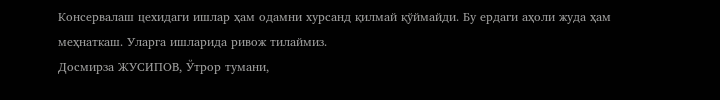Консервалаш цехидаги ишлар ҳам одамни хурсанд қилмай қўймайди. Бу ердаги аҳоли жуда ҳам меҳнаткаш. Уларга ишларида ривож тилаймиз.
Досмирза ЖУСИПОВ, Ўтрор тумани,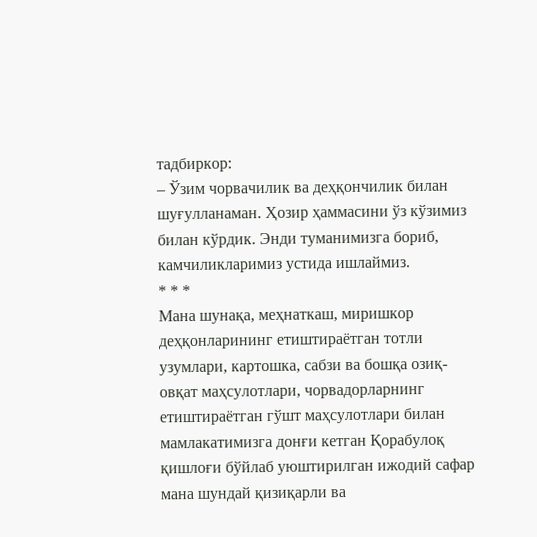тадбиркор:
– Ўзим чорвачилик ва деҳқончилик билан шуғулланаман. Ҳозир ҳаммасини ўз кўзимиз билан кўрдик. Энди туманимизга бориб, камчиликларимиз устида ишлаймиз.
* * *
Мана шунақа, меҳнаткаш, миришкор деҳқонларининг етиштираётган тотли узумлари, картошка, сабзи ва бошқа озиқ-овқат маҳсулотлари, чорвадорларнинг етиштираётган гўшт маҳсулотлари билан мамлакатимизга донғи кетган Қорабулоқ қишлоғи бўйлаб уюштирилган ижодий сафар мана шундай қизиқарли ва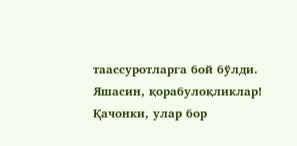таассуротларга бой бўлди.
Яшасин, қорабулоқликлар! Қачонки, улар бор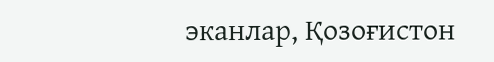эканлар, Қозоғистон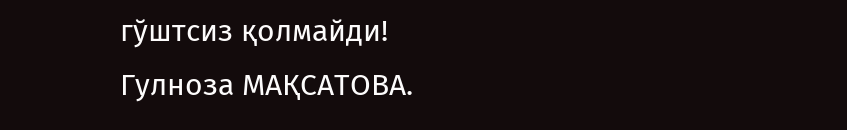гўштсиз қолмайди!
Гулноза МАҚСАТОВА.